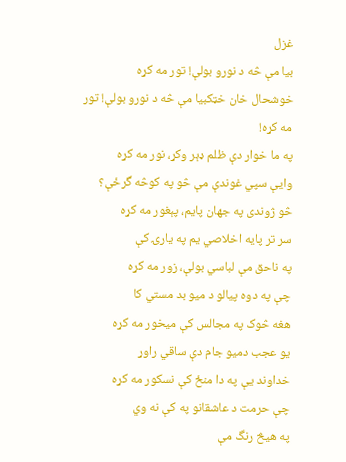غزل
بيا مې څه د نورو بولې! تور مه کړه
خوشحال خان خټکبيا مې څه د نورو بولې! تور مه کړه!
په ما خوار دې ظلم ډېر وکړ، نور مه کړه
وايې سپي غوندې مې څو په کوڅه گرځې؟
څو ژوندی په جهان پايم، پېغور مه کړه
سر تر پايه اخلاصي يم په يارۍ کې
په ناحق مې لباسي بولې، زور مه کړه
چې په دوه پيالو د ميو بد مستي کا
هغه څوک په مجالس کې ميخور مه کړه
يو عجب دميو جام دې ساقي راوړ
خداوند يې په دا منځ کې نسکور مه کړه
چې حرمت د عاشقانو په کې نه وي
په هيڅ رنگ مې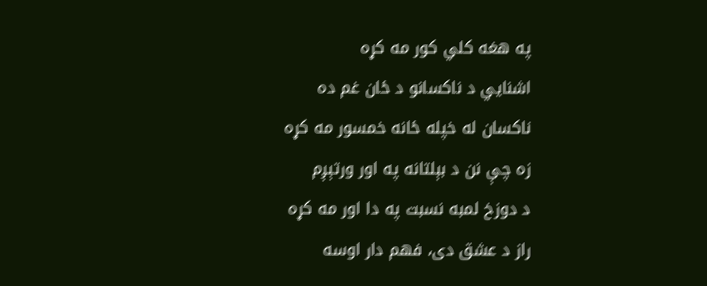په هغه کلي کور مه کړه
اشنايي د ناکسانو د ځان غم ده
ناکسان له خپله ځانه خمسور مه کړه
زه چې نن د بېلتانه په اور ورتېږم
د دوزخ لمبه نسبت په دا اور مه کړه
راز د عشق دی، فهم دار اوسه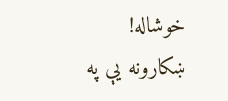خوشاله!
ښکارونه يې په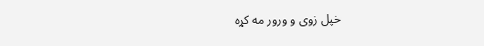خپل زوی و ورور مه کړه